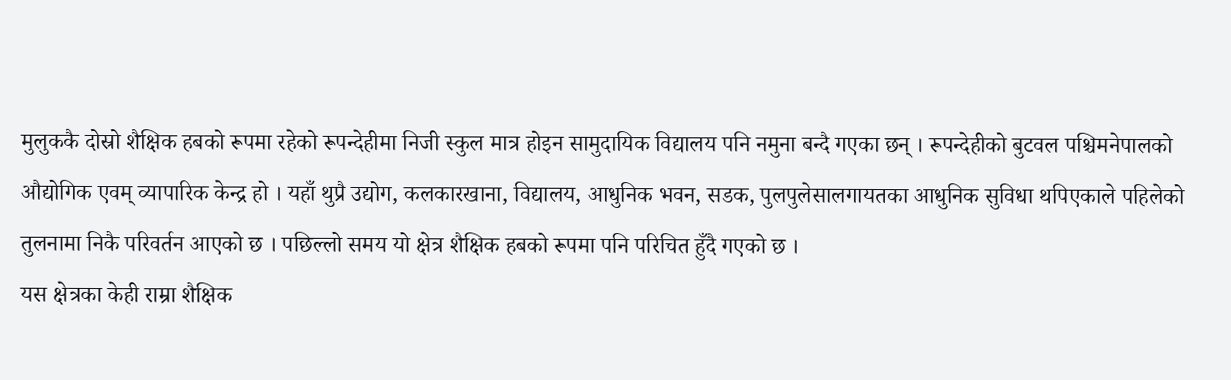मुलुककै दोस्रो शैक्षिक हबको रूपमा रहेको रूपन्देहीमा निजी स्कुल मात्र होइन सामुदायिक विद्यालय पनि नमुना बन्दै गएका छन् । रूपन्देहीको बुटवल पश्चिमनेपालको औद्योगिक एवम् व्यापारिक केन्द्र हो । यहाँ थुप्रै उद्योग, कलकारखाना, विद्यालय, आधुनिक भवन, सडक, पुलपुलेसालगायतका आधुनिक सुविधा थपिएकाले पहिलेको तुलनामा निकै परिवर्तन आएको छ । पछिल्लो समय यो क्षेत्र शैक्षिक हबको रूपमा पनि परिचित हुँदै गएको छ ।
यस क्षेत्रका केही राम्रा शैक्षिक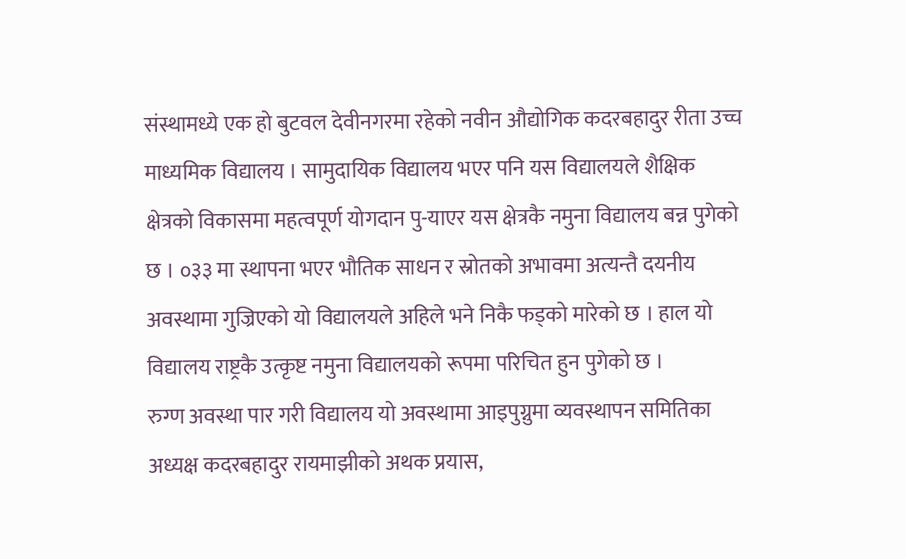संस्थामध्ये एक हो बुटवल देवीनगरमा रहेको नवीन औद्योगिक कदरबहादुर रीता उच्च माध्यमिक विद्यालय । सामुदायिक विद्यालय भएर पनि यस विद्यालयले शैक्षिक क्षेत्रको विकासमा महत्वपूर्ण योगदान पु-याएर यस क्षेत्रकै नमुना विद्यालय बन्न पुगेको छ । ०३३ मा स्थापना भएर भौतिक साधन र स्रोतको अभावमा अत्यन्तै दयनीय अवस्थामा गुज्रिएको यो विद्यालयले अहिले भने निकै फड्को मारेको छ । हाल यो विद्यालय राष्ट्रकै उत्कृष्ट नमुना विद्यालयको रूपमा परिचित हुन पुगेको छ ।
रुग्ण अवस्था पार गरी विद्यालय यो अवस्थामा आइपुग्नुमा व्यवस्थापन समितिका अध्यक्ष कदरबहादुर रायमाझीको अथक प्रयास,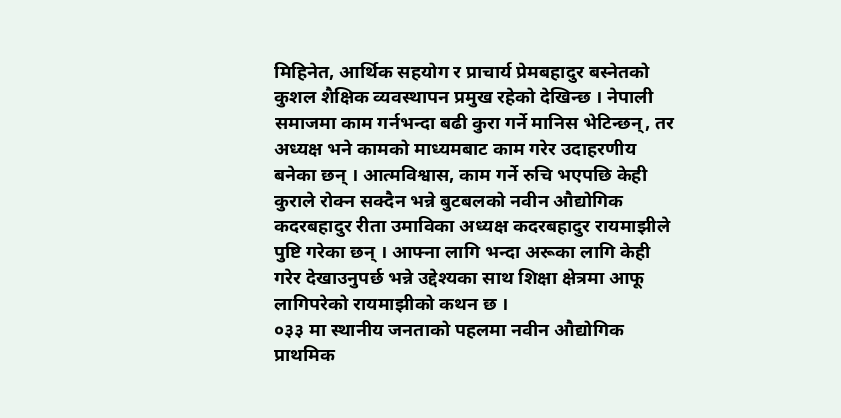मिहिनेत, आर्थिक सहयोग र प्राचार्य प्रेमबहादुर बस्नेतको कुशल शैक्षिक व्यवस्थापन प्रमुख रहेको देखिन्छ । नेपाली समाजमा काम गर्नभन्दा बढी कुरा गर्ने मानिस भेटिन्छन्, तर अध्यक्ष भने कामको माध्यमबाट काम गरेर उदाहरणीय बनेका छन् । आत्मविश्वास, काम गर्ने रुचि भएपछि केही कुराले रोक्न सक्दैन भन्ने बुटबलको नवीन औद्योगिक कदरबहादुर रीता उमाविका अध्यक्ष कदरबहादुर रायमाझीले पुष्टि गरेका छन् । आफ्ना लागि भन्दा अरूका लागि केही गरेर देखाउनुपर्छ भन्ने उद्देश्यका साथ शिक्षा क्षेत्रमा आफू लागिपरेको रायमाझीको कथन छ ।
०३३ मा स्थानीय जनताको पहलमा नवीन औद्योगिक प्राथमिक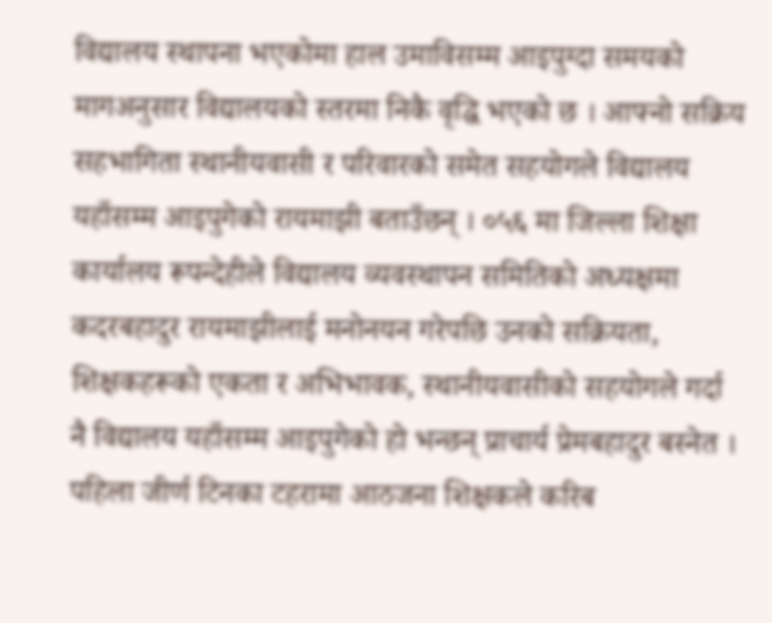विद्यालय स्थापना भएकोमा हाल उमाविसम्म आइपुग्दा समयको मागअनुसार विद्यालयको स्तरमा निकै वृद्धि भएको छ । आफ्नो सक्रिय सहभागिता स्थानीयवासी र परिवारको समेत सहयोगले विद्यालय यहाँसम्म आइपुगेको रायमाझी बताउँछन् । ०५६ मा जिल्ला शिक्षा कार्यालय रूपन्देहीले विद्यालय व्यवस्थापन समितिको अध्यक्षमा कदरबहादुर रायमाझीलाई मनोनयन गरेपछि उनको सक्रियता, शिक्षकहरूको एकता र अभिभावक, स्थानीयवासीको सहयोगले गर्दा नै विद्यालय यहाँसम्म आइपुगेको हो भन्छन् प्राचार्य प्रेमबहादुर बस्नेत ।
पहिला जीर्ण टिनका टहरामा आठजना शिक्षकले करिब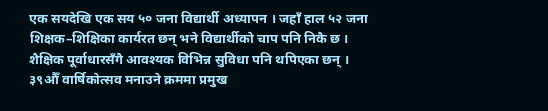एक सयदेखि एक सय ५० जना विद्यार्थी अध्यापन । जहाँ हाल ५२ जना शिक्षक–शिक्षिका कार्यरत छन् भने विद्यार्थीको चाप पनि निकै छ । शैक्षिक पूर्वाधारसँगै आवश्यक विभिन्न सुविधा पनि थपिएका छन् । ३९औँ वार्षिकोत्सव मनाउने क्रममा प्रमुख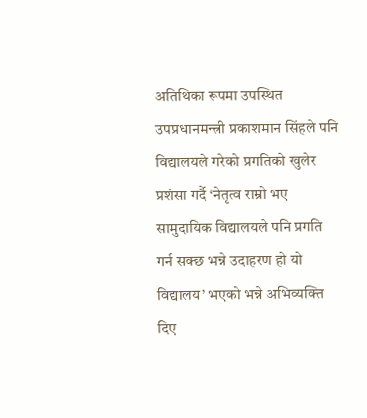अतिथिका रूपमा उपस्थित उपप्रधानमन्त्री प्रकाशमान सिंहले पनि विद्यालयले गरेको प्रगतिको खुलेर प्रशंसा गर्दै ‘नेतृत्व राम्रो भए सामुदायिक विद्यालयले पनि प्रगति गर्न सक्छ भन्ने उदाहरण हो यो विद्यालय’ भएको भन्ने अभिव्यक्ति दिए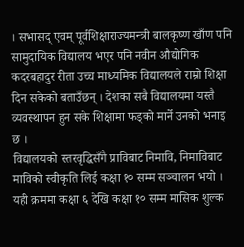। सभासद् एवम् पूर्वशिक्षाराज्यमन्त्री बालकृष्ण खाँण पनि सामुदायिक विद्यालय भएर पनि नवीन औद्योगिक कदरबहादुर रीता उच्च माध्यमिक विद्यालयले राम्रो शिक्षा दिन सकेको बताउँछन् । देशका सबै विद्यालयमा यस्तै व्यवस्थापन हुन सके शिक्षामा फड्को मार्ने उनको भनाइ छ ।
विद्यालयको स्तरवृद्धिसँगै प्राविबाट निमावि, निमाविबाट माविको स्वीकृति लिई कक्षा १० सम्म सञ्चालन भयो । यही क्रममा कक्षा ६ देखि कक्षा १० सम्म मासिक शुल्क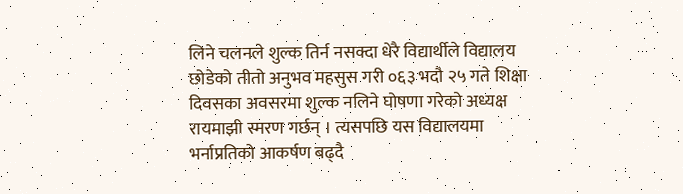लिने चलनले शुल्क तिर्न नसक्दा धेरै विद्यार्थीले विद्यालय छोडेको तीतो अनुभव महसुस गरी ०६३ भदौ २५ गते शिक्षा दिवसका अवसरमा शुल्क नलिने घोषणा गरेको अध्यक्ष रायमाझी स्मरण गर्छन् । त्यसपछि यस विद्यालयमा भर्नाप्रतिको आकर्षण बढ्दै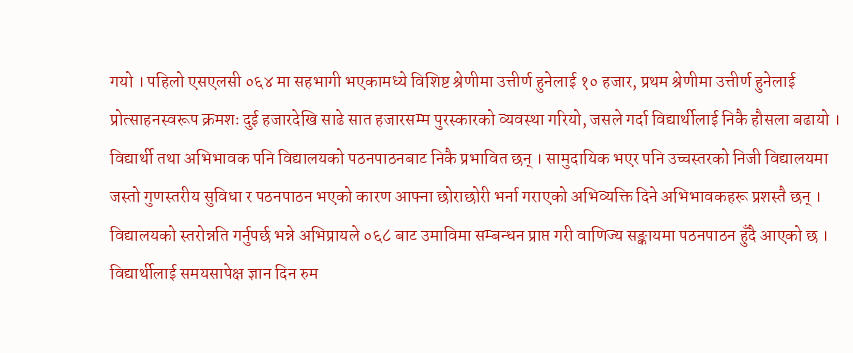गयो । पहिलो एसएलसी ०६४ मा सहभागी भएकामध्ये विशिष्ट श्रेणीमा उत्तीर्ण हुनेलाई १० हजार, प्रथम श्रेणीमा उत्तीर्ण हुनेलाई प्रोत्साहनस्वरूप क्रमशः दुई हजारदेखि साढे सात हजारसम्म पुरस्कारको व्यवस्था गरियो, जसले गर्दा विद्यार्थीलाई निकै हौसला बढायो । विद्यार्थी तथा अभिभावक पनि विद्यालयको पठनपाठनबाट निकै प्रभावित छन् । सामुदायिक भएर पनि उच्चस्तरको निजी विद्यालयमा जस्तो गुणस्तरीय सुविधा र पठनपाठन भएको कारण आफ्ना छोराछोरी भर्ना गराएको अभिव्यक्ति दिने अभिभावकहरू प्रशस्तै छन् ।
विद्यालयको स्तरोन्नति गर्नुपर्छ भन्ने अभिप्रायले ०६८ बाट उमाविमा सम्बन्धन प्राप्त गरी वाणिज्य सङ्कायमा पठनपाठन हुँदै आएको छ । विद्यार्थीलाई समयसापेक्ष ज्ञान दिन रुम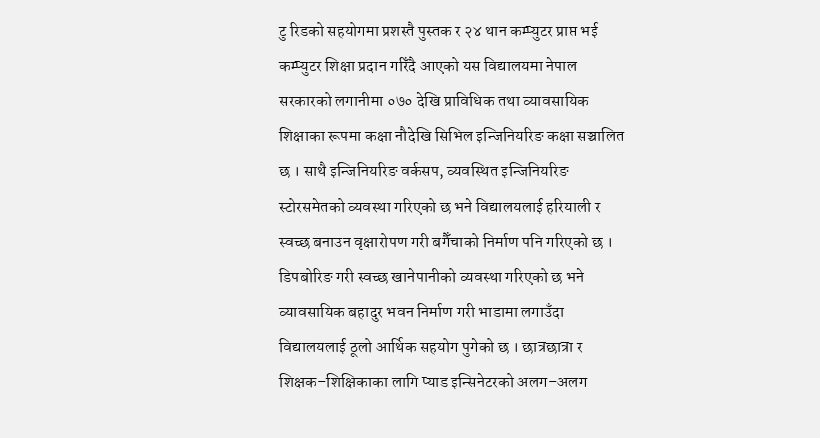टु रिडको सहयोगमा प्रशस्तै पुस्तक र २४ थान कम्प्युटर प्राप्त भई कम्प्युटर शिक्षा प्रदान गरिँदै आएको यस विद्यालयमा नेपाल सरकारको लगानीमा ०७० देखि प्राविधिक तथा व्यावसायिक शिक्षाका रूपमा कक्षा नौदेखि सिभिल इन्जिनियरिङ कक्षा सञ्चालित छ । साथै इन्जिनियरिङ वर्कसप, व्यवस्थित इन्जिनियरिङ स्टोरसमेतको व्यवस्था गरिएको छ भने विद्यालयलाई हरियाली र स्वच्छ बनाउन वृक्षारोपण गरी बगैँचाको निर्माण पनि गरिएको छ । डिपबोरिङ गरी स्वच्छ खानेपानीको व्यवस्था गरिएको छ भने व्यावसायिक बहादुर भवन निर्माण गरी भाडामा लगाउँदा विद्यालयलाई ठूलो आर्थिक सहयोग पुगेको छ । छात्रछात्रा र शिक्षक–शिक्षिकाका लागि प्याड इन्सिनेटरको अलग–अलग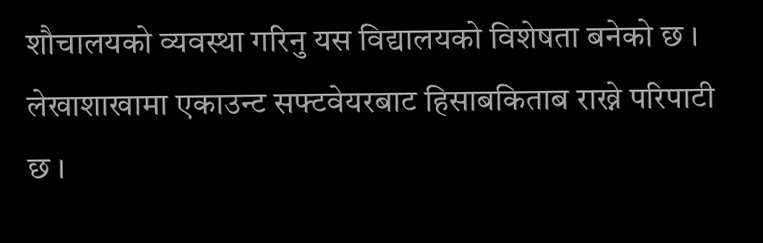शौचालयको व्यवस्था गरिनु यस विद्यालयको विशेषता बनेको छ ।
लेखाशाखामा एकाउन्ट सफ्टवेयरबाट हिसाबकिताब राख्ने परिपाटी छ ।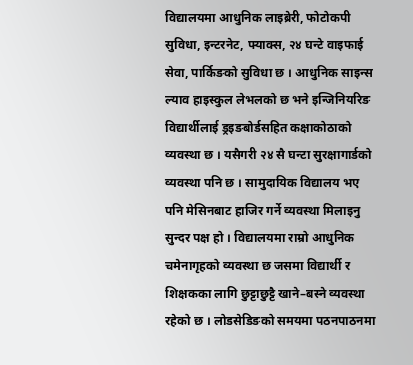विद्यालयमा आधुनिक लाइब्रेरी, फोटोकपी सुविधा, इन्टरनेट, फ्याक्स, २४ घन्टे वाइफाई सेवा, पार्किङको सुविधा छ । आधुनिक साइन्स ल्याव हाइस्कुल लेभलको छ भने इन्जिनियरिङ विद्यार्थीलाई ड्रइङबोर्डसहित कक्षाकोठाको व्यवस्था छ । यसैगरी २४ सै घन्टा सुरक्षागार्डको व्यवस्था पनि छ । सामुदायिक विद्यालय भए पनि मेसिनबाट हाजिर गर्ने व्यवस्था मिलाइनु सुन्दर पक्ष हो । विद्यालयमा राम्रो आधुनिक चमेनागृहको व्यवस्था छ जसमा विद्यार्थी र शिक्षकका लागि छुट्टाछुट्टै खाने–बस्ने व्यवस्था रहेको छ । लोडसेडिङको समयमा पठनपाठनमा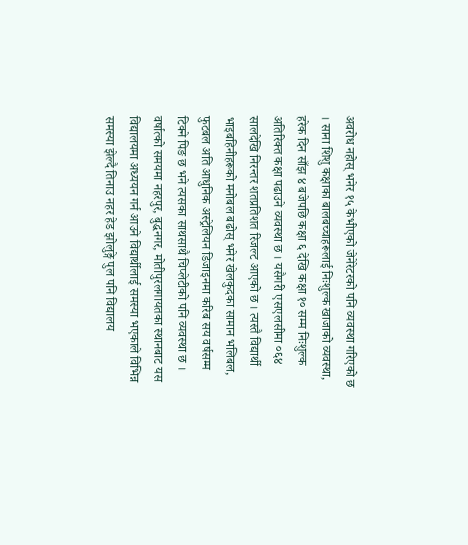अवरोध नहोस् भनेर १५ केभीएको जेनेरेटरको पनि व्यवस्था गरिएको छ । साना शिशु कक्षाका बालबच्चाहरूलाई निःशुल्क खाजाको व्यवस्था, हरेक दिन साँझ ४ बजेपछि कक्षा ६ देखि कक्षा १० सम्म निःशुल्क अतिरिक्त कक्षा पढाउने व्यवस्था छ । यसैगरी एसएलसीमा ०६४ सालदेखि निरन्तर शतप्रतिशत रिजल्ट आएको छ । त्यस्तै विद्यार्थी भाइबहिनीहरूको मनोबल बढोस् भनेर खेलकुदका सामान भलिबल, फुटबल अति आधुनिक अस्ट्रेलियन डिजाइनमा करिब सय वर्षसम्म टिक्ने पिङ छ भने त्यसका साथसाथै चिप्लेटीको पनि व्यवस्था छ ।
वर्षात्को समयमा नहरपुर, बुद्धनगर, मोतीपुरलगायतका स्थानबाट यस विद्यालयमा अध्ययन गर्न आउने विद्यार्थीलाई समस्या भएकाले विभिन्न समस्या झेल्दै तिनाउ नहर हेड झोलुङ्गे पुल पनि विद्यालय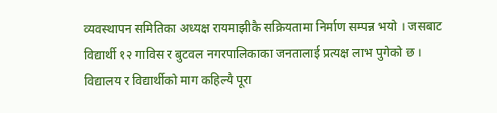व्यवस्थापन समितिका अध्यक्ष रायमाझीकै सक्रियतामा निर्माण सम्पन्न भयो । जसबाट विद्यार्थी १२ गाविस र बुटवल नगरपालिकाका जनतालाई प्रत्यक्ष लाभ पुगेको छ । विद्यालय र विद्यार्थीको माग कहिल्यै पूरा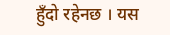हुँदो रहेनछ । यस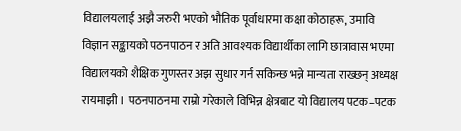विद्यालयलाई अझै जरुरी भएको भौतिक पूर्वाधारमा कक्षा कोठाहरू, उमावि विज्ञान सङ्कायको पठनपाठन र अति आवश्यक विद्यार्थीका लागि छात्रावास भएमा विद्यालयको शैक्षिक गुणस्तर अझ सुधार गर्न सकिन्छ भन्ने मान्यता राख्छन् अध्यक्ष रायमाझी । पठनपाठनमा राम्रो गरेकाले विभिन्न क्षेत्रबाट यो विद्यालय पटक–पटक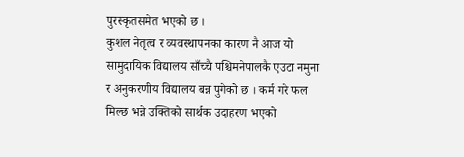पुरस्कृतसमेत भएको छ ।
कुशल नेतृत्व र व्यवस्थापनका कारण नै आज यो सामुदायिक विद्यालय साँच्चै पश्चिमनेपालकै एउटा नमुना र अनुकरणीय विद्यालय बन्न पुगेको छ । कर्म गरे फल मिल्छ भन्ने उक्तिको सार्थक उदाहरण भएको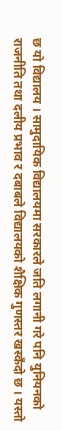छ यो विद्यालय । सामुदायिक विद्यालयमा सरकारले जति लगानी गरे पनि युनियनको राजनीति तथा दलीय प्रभाव र दबाबले विद्यालयको शैक्षिक गुणस्तर खस्कँदो छ । यस्तो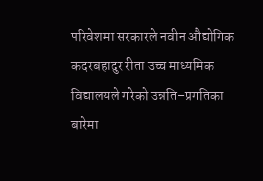परिवेशमा सरकारले नवीन औद्योगिक कदरबहादुर रीता उच्च माध्यमिक विद्यालयले गरेको उन्नति–प्रगतिका बारेमा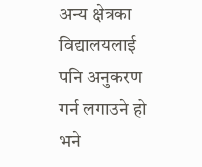अन्य क्षेत्रका विद्यालयलाई पनि अनुकरण गर्न लगाउने हो भने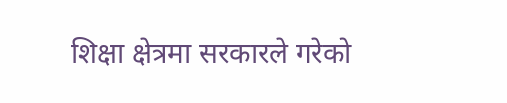शिक्षा क्षेत्रमा सरकारले गरेको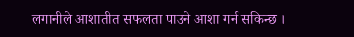लगानीले आशातीत सफलता पाउने आशा गर्न सकिन्छ ।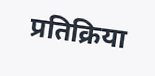प्रतिक्रिया